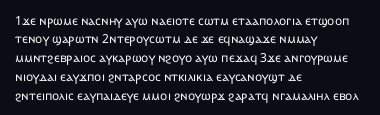1ϫⲉ ⲛⲣⲱⲙⲉ ⲛⲁⲥⲛⲏⲩ ⲁⲩⲱ ⲛⲁⲉⲓⲟⲧⲉ ⲥⲱⲧⲙ ⲉⲧⲁⲁⲡⲟⲗⲟⲅⲓⲁ ⲉⲧϣⲟⲟⲡ ⲧⲉⲛⲟⲩ ϣⲁⲣⲱⲧⲛ 2ⲛⲧⲉⲣⲟⲩⲥⲱⲧⲙ ⲇⲉ ϫⲉ ⲉϥⲛⲁϣⲁϫⲉ ⲛⲙⲙⲁⲩ ⲙⲙⲛⲧϩⲉⲃⲣⲁⲓⲟⲥ ⲁⲩⲕⲁⲣⲱⲟⲩ ⲛϩⲟⲩⲟ ⲁⲩⲱ ⲡⲉϫⲁϥ 3ϫⲉ ⲁⲛⲅⲟⲩⲣⲱⲙⲉ ⲛⲓⲟⲩⲇⲁⲓ ⲉⲁⲩϫⲡⲟⲓ ϩⲛⲧⲁⲣⲥⲟⲥ ⲛⲧⲕⲓⲗⲓⲕⲓⲁ ⲉⲁⲩⲥⲁⲛⲟⲩϣⲧ ⲇⲉ ϩⲛⲧⲉⲓⲡⲟⲗⲓⲥ ⲉⲁⲩⲡⲁⲓⲇⲉⲩⲉ ⲙⲙⲟⲓ ϩⲛⲟⲩⲱⲣϫ ϩⲁⲣⲁⲧϥ ⲛⲅⲁⲙⲁⲗⲓⲏⲗ ⲉⲃⲟⲗ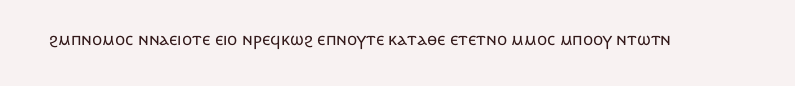ϩⲙⲡⲛⲟⲙⲟⲥ ⲛⲛⲁⲉⲓⲟⲧⲉ ⲉⲓⲟ ⲛⲣⲉϥⲕⲱϩ ⲉⲡⲛⲟⲩⲧⲉ ⲕⲁⲧⲁⲑⲉ ⲉⲧⲉⲧⲛⲟ ⲙⲙⲟⲥ ⲙⲡⲟⲟⲩ ⲛⲧⲱⲧⲛ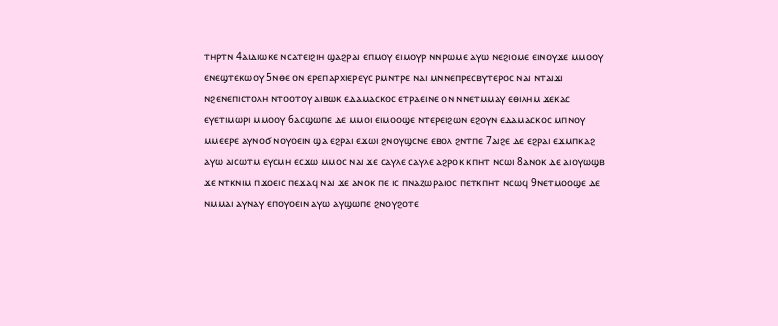ⲧⲏⲣⲧⲛ 4ⲁⲓⲇⲓⲱⲕⲉ ⲛⲥⲁⲧⲉⲓϩⲓⲏ ϣⲁϩⲣⲁⲓ ⲉⲡⲙⲟⲩ ⲉⲓⲙⲟⲩⲣ ⲛⲛⲣⲱⲙⲉ ⲁⲩⲱ ⲛⲉϩⲓⲟⲙⲉ ⲉⲓⲛⲟⲩϫⲉ ⲙⲙⲟⲟⲩ ⲉⲛⲉϣⲧⲉⲕⲱⲟⲩ 5ⲛⲑⲉ ⲟⲛ ⲉⲣⲉⲡⲁⲣⲭⲓⲉⲣⲉⲩⲥ ⲣⲙⲛⲧⲣⲉ ⲛⲁⲓ ⲙⲛⲛⲉⲡⲣⲉⲥⲃⲩⲧⲉⲣⲟⲥ ⲛⲁⲓ ⲛⲧⲁⲓϫⲓ ⲛϩⲉⲛⲉⲡⲓⲥⲧⲟⲗⲏ ⲛⲧⲟⲟⲧⲟⲩ ⲁⲓⲃⲱⲕ ⲉⲇⲁⲙⲁⲥⲕⲟⲥ ⲉⲧⲣⲁⲉⲓⲛⲉ ⲟⲛ ⲛⲛⲉⲧⲙⲙⲁⲩ ⲉⲑⲓⲗⲏⲙ ϫⲉⲕⲁⲥ ⲉⲩⲉⲧⲓⲙⲱⲣⲓ ⲙⲙⲟⲟⲩ 6ⲁⲥϣⲱⲡⲉ ⲇⲉ ⲙⲙⲟⲓ ⲉⲓⲙⲟⲟϣⲉ ⲛⲧⲉⲣⲉⲓϩⲱⲛ ⲉϩⲟⲩⲛ ⲉⲇⲁⲙⲁⲥⲕⲟⲥ ⲙⲡⲛⲟⲩ ⲙⲙⲉⲉⲣⲉ ⲁⲩⲛⲟϭ ⲛⲟⲩⲟⲉⲓⲛ ϣⲁ ⲉϩⲣⲁⲓ ⲉϫⲱⲓ ϩⲛⲟⲩϣⲥⲛⲉ ⲉⲃⲟⲗ ϩⲛⲧⲡⲉ 7ⲁⲓϩⲉ ⲇⲉ ⲉϩⲣⲁⲓ ⲉϫⲙⲡⲕⲁϩ ⲁⲩⲱ ⲁⲓⲥⲱⲧⲙ ⲉⲩⲥⲙⲏ ⲉⲥϫⲱ ⲙⲙⲟⲥ ⲛⲁⲓ ϫⲉ ⲥⲁⲩⲗⲉ ⲥⲁⲩⲗⲉ ⲁϩⲣⲟⲕ ⲕⲡⲏⲧ ⲛⲥⲱⲓ 8ⲁⲛⲟⲕ ⲇⲉ ⲁⲓⲟⲩⲱϣⲃ ϫⲉ ⲛⲧⲕⲛⲓⲙ ⲡϫⲟⲉⲓⲥ ⲡⲉϫⲁϥ ⲛⲁⲓ ϫⲉ ⲁⲛⲟⲕ ⲡⲉ ⲓⲥ ⲡⲛⲁⲍⲱⲣⲁⲓⲟⲥ ⲡⲉⲧⲕⲡⲏⲧ ⲛⲥⲱϥ 9ⲛⲉⲧⲙⲟⲟϣⲉ ⲇⲉ ⲛⲙⲙⲁⲓ ⲁⲩⲛⲁⲩ ⲉⲡⲟⲩⲟⲉⲓⲛ ⲁⲩⲱ ⲁⲩϣⲱⲡⲉ ϩⲛⲟⲩϩⲟⲧⲉ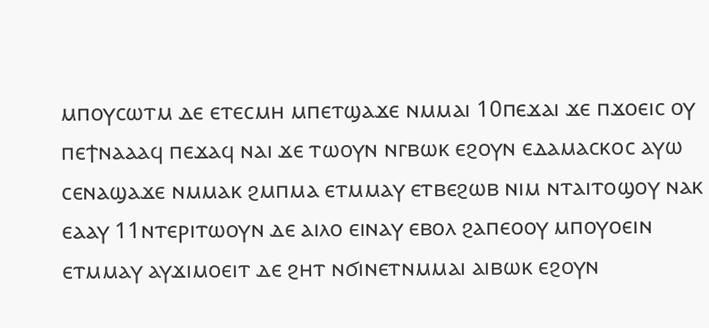ⲙⲡⲟⲩⲥⲱⲧⲙ ⲇⲉ ⲉⲧⲉⲥⲙⲏ ⲙⲡⲉⲧϣⲁϫⲉ ⲛⲙⲙⲁⲓ 10ⲡⲉϫⲁⲓ ϫⲉ ⲡϫⲟⲉⲓⲥ ⲟⲩ ⲡⲉϯⲛⲁⲁⲁϥ ⲡⲉϫⲁϥ ⲛⲁⲓ ϫⲉ ⲧⲱⲟⲩⲛ ⲛⲅⲃⲱⲕ ⲉϩⲟⲩⲛ ⲉⲇⲁⲙⲁⲥⲕⲟⲥ ⲁⲩⲱ ⲥⲉⲛⲁϣⲁϫⲉ ⲛⲙⲙⲁⲕ ϩⲙⲡⲙⲁ ⲉⲧⲙⲙⲁⲩ ⲉⲧⲃⲉϩⲱⲃ ⲛⲓⲙ ⲛⲧⲁⲓⲧⲟϣⲟⲩ ⲛⲁⲕ ⲉⲁⲁⲩ 11ⲛⲧⲉⲣⲓⲧⲱⲟⲩⲛ ⲇⲉ ⲁⲓⲗⲟ ⲉⲓⲛⲁⲩ ⲉⲃⲟⲗ ϩⲁⲡⲉⲟⲟⲩ ⲙⲡⲟⲩⲟⲉⲓⲛ ⲉⲧⲙⲙⲁⲩ ⲁⲩϫⲓⲙⲟⲉⲓⲧ ⲇⲉ ϩⲏⲧ ⲛϭⲓⲛⲉⲧⲛⲙⲙⲁⲓ ⲁⲓⲃⲱⲕ ⲉϩⲟⲩⲛ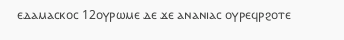ⲉⲇⲁⲙⲁⲥⲕⲟⲥ 12ⲟⲩⲣⲱⲙⲉ ⲇⲉ ϫⲉ ⲁⲛⲁⲛⲓⲁⲥ ⲟⲩⲣⲉϥⲣϩⲟⲧⲉ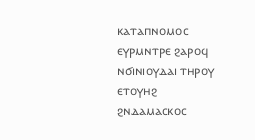ⲕⲁⲧⲁⲡⲛⲟⲙⲟⲥ ⲉⲩⲣⲙⲛⲧⲣⲉ ϩⲁⲣⲟϥ ⲛϭⲓⲛⲓⲟⲩⲇⲁⲓ ⲧⲏⲣⲟⲩ ⲉⲧⲟⲩⲏϩ ϩⲛⲇⲁⲙⲁⲥⲕⲟⲥ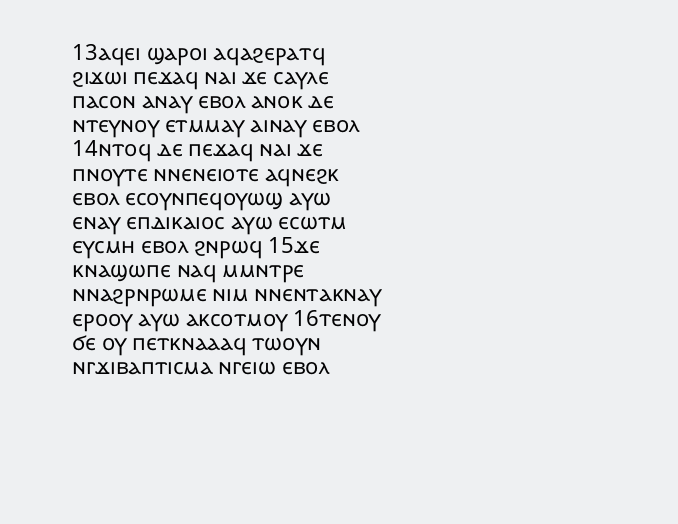13ⲁϥⲉⲓ ϣⲁⲣⲟⲓ ⲁϥⲁϩⲉⲣⲁⲧϥ ϩⲓϫⲱⲓ ⲡⲉϫⲁϥ ⲛⲁⲓ ϫⲉ ⲥⲁⲩⲗⲉ ⲡⲁⲥⲟⲛ ⲁⲛⲁⲩ ⲉⲃⲟⲗ ⲁⲛⲟⲕ ⲇⲉ ⲛⲧⲉⲩⲛⲟⲩ ⲉⲧⲙⲙⲁⲩ ⲁⲓⲛⲁⲩ ⲉⲃⲟⲗ 14ⲛⲧⲟϥ ⲇⲉ ⲡⲉϫⲁϥ ⲛⲁⲓ ϫⲉ ⲡⲛⲟⲩⲧⲉ ⲛⲛⲉⲛⲉⲓⲟⲧⲉ ⲁϥⲛⲉϩⲕ ⲉⲃⲟⲗ ⲉⲥⲟⲩⲛⲡⲉϥⲟⲩⲱϣ ⲁⲩⲱ ⲉⲛⲁⲩ ⲉⲡⲇⲓⲕⲁⲓⲟⲥ ⲁⲩⲱ ⲉⲥⲱⲧⲙ ⲉⲩⲥⲙⲏ ⲉⲃⲟⲗ ϩⲛⲣⲱϥ 15ϫⲉ ⲕⲛⲁϣⲱⲡⲉ ⲛⲁϥ ⲙⲙⲛⲧⲣⲉ ⲛⲛⲁϩⲣⲛⲣⲱⲙⲉ ⲛⲓⲙ ⲛⲛⲉⲛⲧⲁⲕⲛⲁⲩ ⲉⲣⲟⲟⲩ ⲁⲩⲱ ⲁⲕⲥⲟⲧⲙⲟⲩ 16ⲧⲉⲛⲟⲩ ϭⲉ ⲟⲩ ⲡⲉⲧⲕⲛⲁⲁⲁϥ ⲧⲱⲟⲩⲛ ⲛⲅϫⲓⲃⲁⲡⲧⲓⲥⲙⲁ ⲛⲅⲉⲓⲱ ⲉⲃⲟⲗ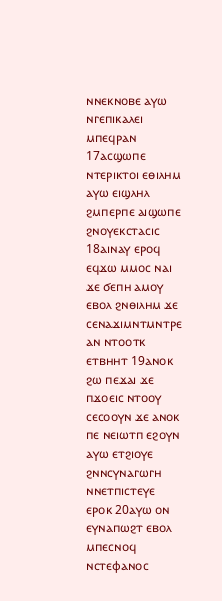ⲛⲛⲉⲕⲛⲟⲃⲉ ⲁⲩⲱ ⲛⲅⲉⲡⲓⲕⲁⲗⲉⲓ ⲙⲡⲉϥⲣⲁⲛ 17ⲁⲥϣⲱⲡⲉ ⲛⲧⲉⲣⲓⲕⲧⲟⲓ ⲉⲑⲓⲗⲏⲙ ⲁⲩⲱ ⲉⲓϣⲗⲏⲗ ϩⲙⲡⲉⲣⲡⲉ ⲁⲓϣⲱⲡⲉ ϩⲛⲟⲩⲉⲕⲥⲧⲁⲥⲓⲥ 18ⲁⲓⲛⲁⲩ ⲉⲣⲟϥ ⲉϥϫⲱ ⲙⲙⲟⲥ ⲛⲁⲓ ϫⲉ ϭⲉⲡⲏ ⲁⲙⲟⲩ ⲉⲃⲟⲗ ϩⲛⲑⲓⲗⲏⲙ ϫⲉ ⲥⲉⲛⲁϫⲓⲙⲛⲧⲙⲛⲧⲣⲉ ⲁⲛ ⲛⲧⲟⲟⲧⲕ ⲉⲧⲃⲏⲏⲧ 19ⲁⲛⲟⲕ ϩⲱ ⲡⲉϫⲁⲓ ϫⲉ ⲡϫⲟⲉⲓⲥ ⲛⲧⲟⲟⲩ ⲥⲉⲥⲟⲟⲩⲛ ϫⲉ ⲁⲛⲟⲕ ⲡⲉ ⲛⲉⲓⲱⲧⲡ ⲉϩⲟⲩⲛ ⲁⲩⲱ ⲉⲧϩⲓⲟⲩⲉ ϩⲛⲛⲥⲩⲛⲁⲅⲱⲅⲏ ⲛⲛⲉⲧⲡⲓⲥⲧⲉⲩⲉ ⲉⲣⲟⲕ 20ⲁⲩⲱ ⲟⲛ ⲉⲩⲛⲁⲡⲱϩⲧ ⲉⲃⲟⲗ ⲙⲡⲉⲥⲛⲟϥ ⲛⲥⲧⲉⲫⲁⲛⲟⲥ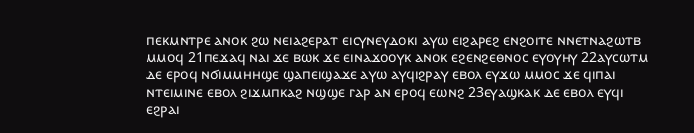ⲡⲉⲕⲙⲛⲧⲣⲉ ⲁⲛⲟⲕ ϩⲱ ⲛⲉⲓⲁϩⲉⲣⲁⲧ ⲉⲓⲥⲩⲛⲉⲩⲇⲟⲕⲓ ⲁⲩⲱ ⲉⲓϩⲁⲣⲉϩ ⲉⲛϩⲟⲓⲧⲉ ⲛⲛⲉⲧⲛⲁϩⲱⲧⲃ ⲙⲙⲟϥ 21ⲡⲉϫⲁϥ ⲛⲁⲓ ϫⲉ ⲃⲱⲕ ϫⲉ ⲉⲓⲛⲁϫⲟⲟⲩⲕ ⲁⲛⲟⲕ ⲉϩⲉⲛϩⲉⲑⲛⲟⲥ ⲉⲩⲟⲩⲏⲩ 22ⲁⲩⲥⲱⲧⲙ ⲇⲉ ⲉⲣⲟϥ ⲛϭⲓⲙⲙⲏⲏϣⲉ ϣⲁⲡⲉⲓϣⲁϫⲉ ⲁⲩⲱ ⲁⲩϥⲓϩⲣⲁⲩ ⲉⲃⲟⲗ ⲉⲩϫⲱ ⲙⲙⲟⲥ ϫⲉ ϥⲓⲡⲁⲓ ⲛⲧⲉⲓⲙⲓⲛⲉ ⲉⲃⲟⲗ ϩⲓϫⲙⲡⲕⲁϩ ⲛϣϣⲉ ⲅⲁⲣ ⲁⲛ ⲉⲣⲟϥ ⲉⲱⲛϩ 23ⲉⲩⲁϣⲕⲁⲕ ⲇⲉ ⲉⲃⲟⲗ ⲉⲩϥⲓ ⲉϩⲣⲁⲓ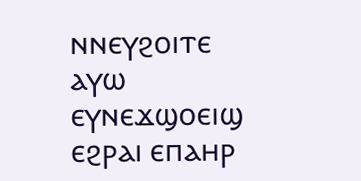ⲛⲛⲉⲩϩⲟⲓⲧⲉ ⲁⲩⲱ ⲉⲩⲛⲉϫϣⲟⲉⲓϣ ⲉϩⲣⲁⲓ ⲉⲡⲁⲏⲣ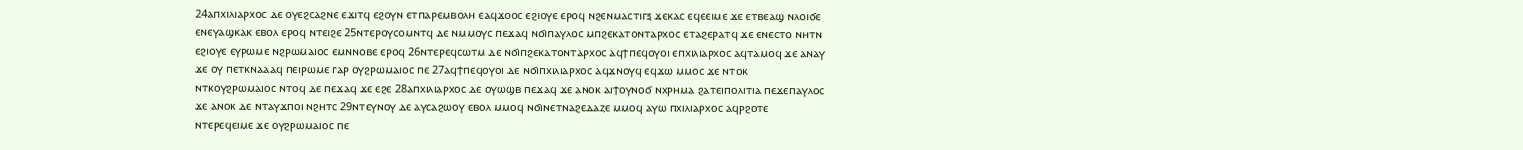24ⲁⲡⲭⲓⲗⲓⲁⲣⲭⲟⲥ ⲇⲉ ⲟⲩⲉϩⲥⲁϩⲛⲉ ⲉϫⲓⲧϥ ⲉϩⲟⲩⲛ ⲉⲧⲡⲁⲣⲉⲙⲃⲟⲗⲏ ⲉⲁϥϫⲟⲟⲥ ⲉϩⲓⲟⲩⲉ ⲉⲣⲟϥ ⲛϩⲉⲛⲙⲁⲥⲧⲓⲅⲝ ϫⲉⲕⲁⲥ ⲉϥⲉⲉⲓⲙⲉ ϫⲉ ⲉⲧⲃⲉⲁϣ ⲛⲗⲟⲓϭⲉ ⲉⲛⲉⲩⲁϣⲕⲁⲕ ⲉⲃⲟⲗ ⲉⲣⲟϥ ⲛⲧⲉⲓϩⲉ 25ⲛⲧⲉⲣⲟⲩⲥⲟⲙⲛⲧϥ ⲇⲉ ⲛⲙⲙⲟⲩⲥ ⲡⲉϫⲁϥ ⲛϭⲓⲡⲁⲩⲗⲟⲥ ⲙⲡϩⲉⲕⲁⲧⲟⲛⲧⲁⲣⲭⲟⲥ ⲉⲧⲁϩⲉⲣⲁⲧϥ ϫⲉ ⲉⲛⲉⲥⲧⲟ ⲛⲏⲧⲛ ⲉϩⲓⲟⲩⲉ ⲉⲩⲣⲱⲙⲉ ⲛϩⲣⲱⲙⲁⲓⲟⲥ ⲉⲙⲛⲛⲟⲃⲉ ⲉⲣⲟϥ 26ⲛⲧⲉⲣⲉϥⲥⲱⲧⲙ ⲇⲉ ⲛϭⲓⲡϩⲉⲕⲁⲧⲟⲛⲧⲁⲣⲭⲟⲥ ⲁϥϯⲡⲉϥⲟⲩⲟⲓ ⲉⲡⲭⲓⲗⲓⲁⲣⲭⲟⲥ ⲁϥⲧⲁⲙⲟϥ ϫⲉ ⲁⲛⲁⲩ ϫⲉ ⲟⲩ ⲡⲉⲧⲕⲛⲁⲁⲁϥ ⲡⲉⲓⲣⲱⲙⲉ ⲅⲁⲣ ⲟⲩϩⲣⲱⲙⲁⲓⲟⲥ ⲡⲉ 27ⲁϥϯⲡⲉϥⲟⲩⲟⲓ ⲇⲉ ⲛϭⲓⲡⲭⲓⲗⲓⲁⲣⲭⲟⲥ ⲁϥϫⲛⲟⲩϥ ⲉϥϫⲱ ⲙⲙⲟⲥ ϫⲉ ⲛⲧⲟⲕ ⲛⲧⲕⲟⲩϩⲣⲱⲙⲁⲓⲟⲥ ⲛⲧⲟϥ ⲇⲉ ⲡⲉϫⲁϥ ϫⲉ ⲉϩⲉ 28ⲁⲡⲭⲓⲗⲓⲁⲣⲭⲟⲥ ⲇⲉ ⲟⲩⲱϣⲃ ⲡⲉϫⲁϥ ϫⲉ ⲁⲛⲟⲕ ⲁⲓϯⲟⲩⲛⲟϭ ⲛⲭⲣⲏⲙⲁ ϩⲁⲧⲉⲓⲡⲟⲗⲓⲧⲓⲁ ⲡⲉϫⲉⲡⲁⲩⲗⲟⲥ ϫⲉ ⲁⲛⲟⲕ ⲇⲉ ⲛⲧⲁⲩϫⲡⲟⲓ ⲛϩⲏⲧⲥ 29ⲛⲧⲉⲩⲛⲟⲩ ⲇⲉ ⲁⲩⲥⲁϩⲱⲟⲩ ⲉⲃⲟⲗ ⲙⲙⲟϥ ⲛϭⲓⲛⲉⲧⲛⲁϩⲉⲇⲁⲍⲉ ⲙⲙⲟϥ ⲁⲩⲱ ⲡⲭⲓⲗⲓⲁⲣⲭⲟⲥ ⲁϥⲣϩⲟⲧⲉ ⲛⲧⲉⲣⲉϥⲉⲓⲙⲉ ϫⲉ ⲟⲩϩⲣⲱⲙⲁⲓⲟⲥ ⲡⲉ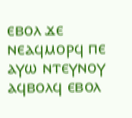ⲉⲃⲟⲗ ϫⲉ ⲛⲉⲁϥⲙⲟⲣϥ ⲡⲉ ⲁⲩⲱ ⲛⲧⲉⲩⲛⲟⲩ ⲁϥⲃⲟⲗϥ ⲉⲃⲟⲗ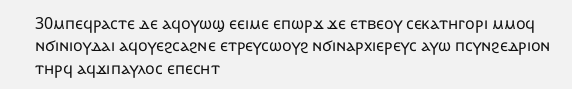30ⲙⲡⲉϥⲣⲁⲥⲧⲉ ⲇⲉ ⲁϥⲟⲩⲱϣ ⲉⲉⲓⲙⲉ ⲉⲡⲱⲣϫ ϫⲉ ⲉⲧⲃⲉⲟⲩ ⲥⲉⲕⲁⲧⲏⲅⲟⲣⲓ ⲙⲙⲟϥ ⲛϭⲓⲛⲓⲟⲩⲇⲁⲓ ⲁϥⲟⲩⲉϩⲥⲁϩⲛⲉ ⲉⲧⲣⲉⲩⲥⲱⲟⲩϩ ⲛϭⲓⲛⲁⲣⲭⲓⲉⲣⲉⲩⲥ ⲁⲩⲱ ⲡⲥⲩⲛϩⲉⲇⲣⲓⲟⲛ ⲧⲏⲣϥ ⲁϥϫⲓⲡⲁⲩⲗⲟⲥ ⲉⲡⲉⲥⲏⲧ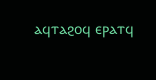ⲁϥⲧⲁϩⲟϥ ⲉⲣⲁⲧϥ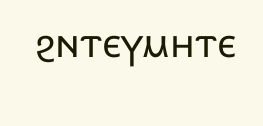ϩⲛⲧⲉⲩⲙⲏⲧⲉ